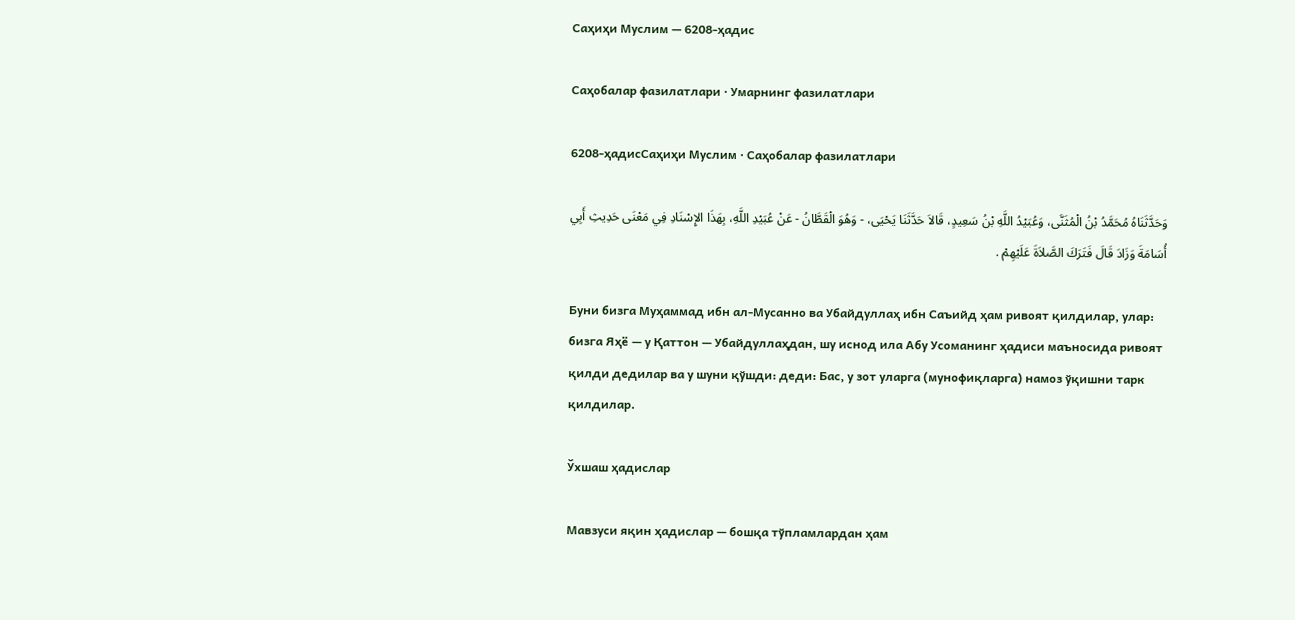Саҳиҳи Муслим — 6208-ҳадис

Саҳобалар фазилатлари · Умарнинг фазилатлари

6208-ҳадисСаҳиҳи Муслим · Саҳобалар фазилатлари

وَحَدَّثَنَاهُ مُحَمَّدُ بْنُ الْمُثَنَّى، وَعُبَيْدُ اللَّهِ بْنُ سَعِيدٍ، قَالاَ حَدَّثَنَا يَحْيَى، - وَهُوَ الْقَطَّانُ - عَنْ عُبَيْدِ اللَّهِ، بِهَذَا الإِسْنَادِ فِي مَعْنَى حَدِيثِ أَبِي أُسَامَةَ وَزَادَ قَالَ فَتَرَكَ الصَّلاَةَ عَلَيْهِمْ .

Буни бизга Муҳаммад ибн ал-Мусанно ва Убайдуллаҳ ибн Саъийд ҳам ривоят қилдилар, улар: бизга Яҳё — у Қаттон — Убайдуллаҳдан, шу иснод ила Абу Усоманинг ҳадиси маъносида ривоят қилди дедилар ва у шуни қўшди: деди: Бас, у зот уларга (мунофиқларга) намоз ўқишни тарк қилдилар.

Ўхшаш ҳадислар

Мавзуси яқин ҳадислар — бошқа тўпламлардан ҳам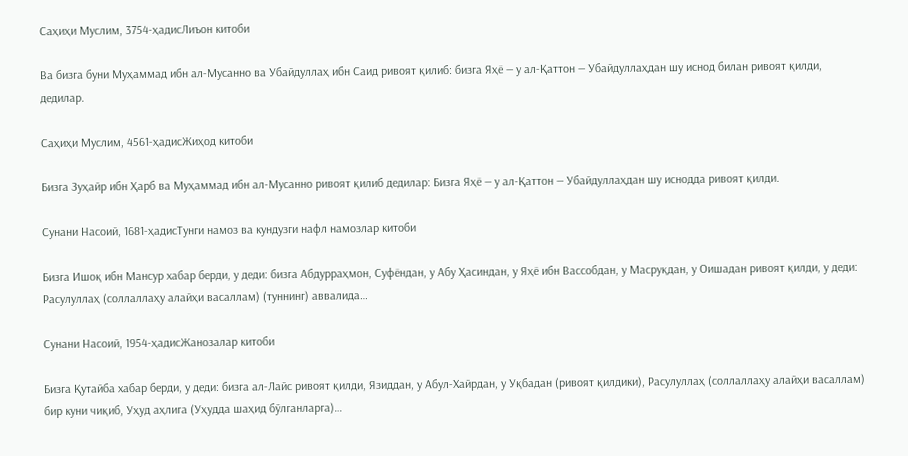Саҳиҳи Муслим, 3754-ҳадисЛиъон китоби

Ва бизга буни Муҳаммад ибн ал-Мусанно ва Убайдуллаҳ ибн Саид ривоят қилиб: бизга Яҳё — у ал-Қаттон — Убайдуллаҳдан шу иснод билан ривоят қилди, дедилар.

Саҳиҳи Муслим, 4561-ҳадисЖиҳод китоби

Бизга Зуҳайр ибн Ҳарб ва Муҳаммад ибн ал-Мусанно ривоят қилиб дедилар: Бизга Яҳё — у ал-Қаттон — Убайдуллаҳдан шу иснодда ривоят қилди.

Сунани Насоий, 1681-ҳадисТунги намоз ва кундузги нафл намозлар китоби

Бизга Ишоқ ибн Мансур хабар берди, у деди: бизга Абдурраҳмон, Суфёндан, у Абу Ҳасиндан, у Яҳё ибн Вассобдан, у Масруқдан, у Оишадан ривоят қилди, у деди: Расулуллаҳ (соллаллаҳу алайҳи васаллам) (туннинг) аввалида…

Сунани Насоий, 1954-ҳадисЖанозалар китоби

Бизга Қутайба хабар берди, у деди: бизга ал-Лайс ривоят қилди, Язиддан, у Абул-Хайрдан, у Уқбадан (ривоят қилдики), Расулуллаҳ (соллаллаҳу алайҳи васаллам) бир куни чиқиб, Уҳуд аҳлига (Уҳудда шаҳид бўлганларга)…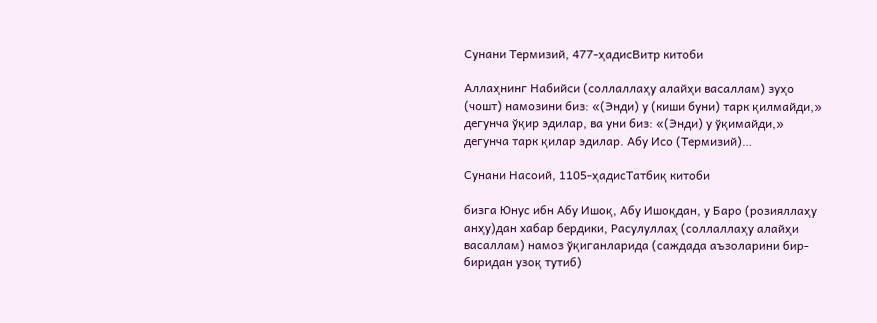Сунани Термизий, 477-ҳадисВитр китоби

Аллаҳнинг Набийси (соллаллаҳу алайҳи васаллам) зуҳо (чошт) намозини биз: «(Энди) у (киши буни) тарк қилмайди,» дегунча ўқир эдилар, ва уни биз: «(Энди) у ўқимайди,» дегунча тарк қилар эдилар. Абу Исо (Термизий)…

Сунани Насоий, 1105-ҳадисТатбиқ китоби

бизга Юнус ибн Абу Ишоқ, Абу Ишоқдан, у Баро (розияллаҳу анҳу)дан хабар бердики, Расулуллаҳ (соллаллаҳу алайҳи васаллам) намоз ўқиганларида (саждада аъзоларини бир-биридан узоқ тутиб)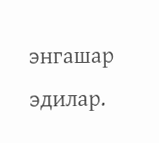энгашар эдилар.